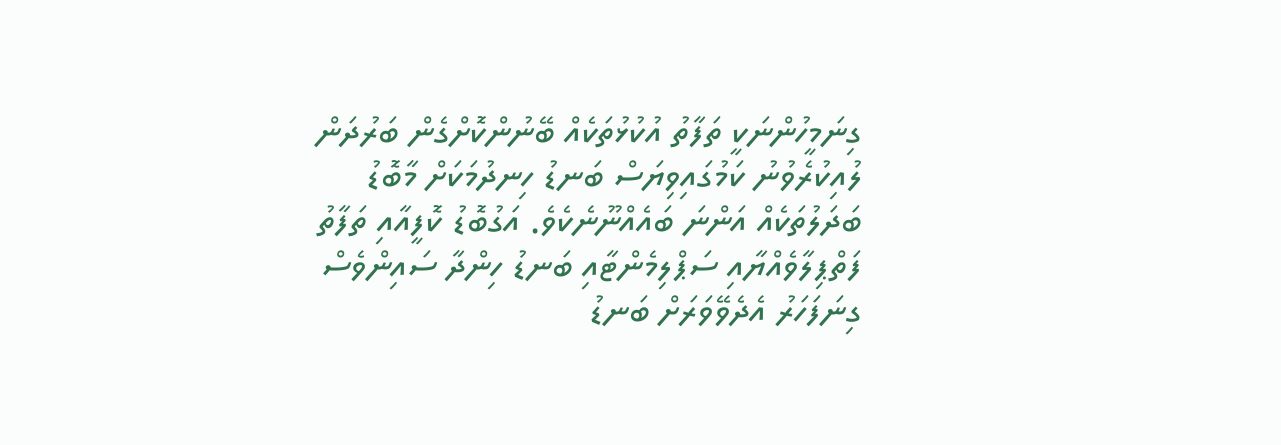ގިނަމީހުންނަކީ ތަފާތު އުކުޅުތަކެއް ބޭނުންކޮށްގެން ބަރުދަން ލުއިކުރެވުނު ކަމުގައިވިޔަސް ބަނޑު ހިނދުމަކަށް މާބޮޑު ބަދަލުތަކެއް އަންނަ ބައެއްނޫނެކެވެ. އަގުބޮޑު ކޮފީއާއި ތަފާތު ފަތްޕިލާވެއްޔާއި ސަޕްލިމެންޓާއި ބަނޑު ހިންދާ ސައިންވެސް ގިނަފަހަރު އެދެވޭވަރަށް ބަނޑު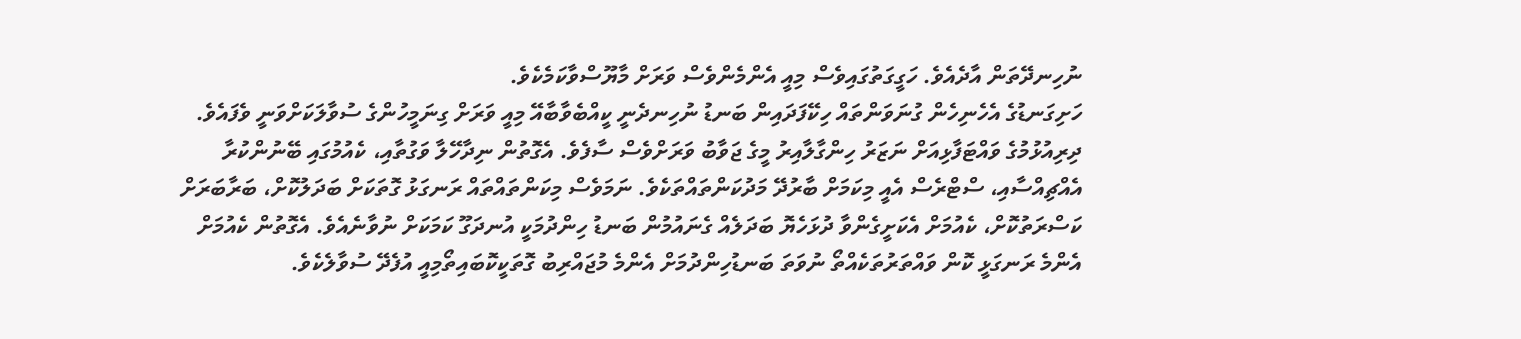ނުހިނދޭތަން އާދެއެވެ. ހަގީގަތުގައިވެސް މިއީ އެންމެންވެސް ވަރަށް މާޔޫސްވާކަމެކެވެ.
ހަށިގަނޑުގެ އެހެނިހެން ގުނަވަންތައް ހިކޭފަދައިން ބަނޑު ނުހިނދެނީ ކީއްބެވާބާއޭ މިއީ ވަރަށް ގިނަމީހުންގެ ސުވާލަކަށްވަނީ ވެފައެވެ. ދިރިއުޅުމުގެ ވައްޓަފާޅިއަށް ނަޒަރު ހިންގާލާއިރު މީގެ ޖަވާބު ވަރަށްވެސް ސާފެވެ. އެގޮތުން ނިދާހޭލާ ވަގުތާއި، ކެއުމުގައި ބޭނުންކުރާ އެއްޗިއްސާއި، ސްޓްރެސް އެއީ މިކަމަށް ބާރުދޭ މަދުކަންތައްތަކެވެ. ނަމަވެސް މިކަންތައްތައް ރަނގަޅު ގޮތަކަށް ބަދަލުކޮށް، ބަރާބަރަށް ކަސްރަތުކޮށް، ކެއުމަށް އެކަށީގެންވާ ދުޅަހެޔޮ ބަދަލެއް ގެނައުމުން ބަނޑު ހިންދުމަކީ އުނދަގޫ ކަމަކަށް ނުވާނެއެވެ. އެގޮތުން ކެއުމަށް އެންމެ ރަނގަޅީ ކޮން ވައްތަރުތަކެއްތޯ ނުވަތަ ބަނޑުހިންދުމަށް އެންމެ މުޖައްރިބު ގޮތަކީކޮބައިތޯމިއީ އުފެދޭ ސުވާލެކެވެ.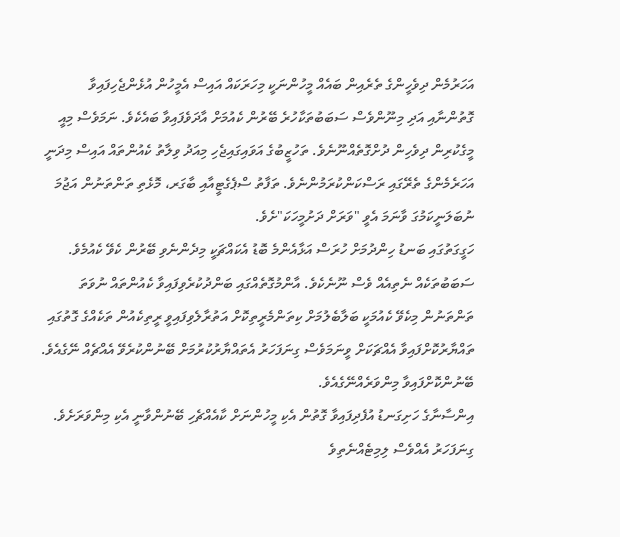އަހަރުމެން ދިވެހީންގެ ތެރެއިން ބައެއް މީހުންނަކީ މިހަރަކައް އައިސް އެމީހުން އުޅެންޖެހިފައިވާ ގޮތުންނާއި އަދި މިނޫންވެސް ސަބަބުތަކާހުރެ ބޭރުން ކެއުމަށް އާދަވެފައިވާ ބައެކެވެ. ނަމަވެސް މިއީ މީގެކުރިން ދިވެހިން ދުށްގޮތެއްނޫނެވެ. ތަހުޒީބުގެ އަވައިގައިޖެހި މިއަދު ވިލާތު ކެއުންތައް އައިސް މިދަނީ އަހަރެމެންގެ ތެރޭގައި ރަސްކަންކުރަމުންނެވެ. ތަފާތު ސްޕެގެޓީއާއި ބާގަރ، މޮޅެތި ތަންތަނުން އަޖުމަ ނުބަލަނީކަމުގަ ވާނަމަ އެވީ "ވަރަށް ދަށުމީހަކަ"ށެވެ.
ހަގީގަތުގައި ބަނޑު ހިންދުމަށް ހުރަސް އަޅާއެންމެ ބޮޑު އެކައްޗަކީ މިދެންނެވި ބޭރުން ކެވޭ ކެއުމެވެ. ސަބަބުތަކެއް ނެތިއެއް ވެސް ނޫނެކެވެ. އާންމުގޮތެއްގައި ބަންދުކުރެވިފައިވާ ކެއުންތައް ނުވަތަ ތަންތަނުން މިކެވޭ ކެއުމަކީ ބަލާބެލުމަށް ކިތަންމެރީތިކޮށް އަތުރާލެވިފައިވީ ރީތިކެއުން ތަކެއްގެ ގޮތުގައި ތައްޔާރުކޮށްފައިވާ އެއްޗަކަށް ވީނަމަވެސް ގިނަފަހަރު އެތައްޔާރުކުރުމަށް ބޭނުންކުރެވޭ އެއްޗެއް ނޭގެއެވެ. ބޭނުންކޮށްފައިވާ މިންވަރެއްނޭގެއެވެ.
އިންސާނާގެ ހަށިގަނޑު އުފެދިފައިވާ ގޮތުން އެކި މީހުންނަށް ކާއެއްޗެހި ބޭނުންވާނީ އެކި މިންވަރަށެވެ. ގިނަފަހަރު އެއްވެސް ލިމިޓެއްނެތިވެ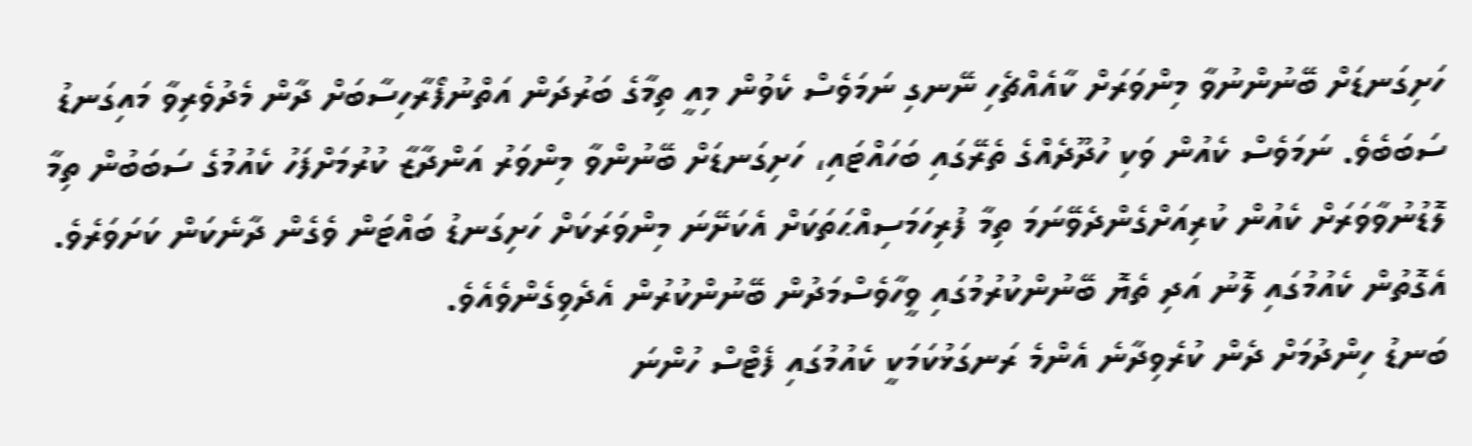ހަށިގަނޑަށް ބޭނުންނުވާ މިންވަރަށް ކާއެއްޗެހި ނޭނގި ނަމަވެސް ކެވުން މިއީ ތިމާގެ ބަރުދަން އަތްނުފޯރާހިސާބަށް ދާން މެދުވެރިވާ މައިގަނޑު ސަބަބެވެ. ނަމަވެސް ކެއުން ވަކި ހުދޫދެއްގެ ތެރޭގައި ބަހައްޓައި، ހަށިގަނޑަށް ބޭނުންވާ މިންވަރު އަންދާޒާ ކުރުމަށްފަހު ކެއުމުގެ ސަބަބުން ތިމާ ލޮޑުނުވާވަރަށް ކެއުން ކުރިއަށްގެންދެވޭނަމަ ތިމާ ފުރިހަމަސިއްޙަތަކަށް އެކަށޭނަ މިންވަރަކަށް ހަށިގަނޑު ބައްޓަން ވެގެން ދާނެކަން ކަށަވަރެވެ. އެގޮތުން ކެއުމުގައި ލޮނު އަދި ތެޔޮ ބޭނުންކުރުމުގައި ވީހާވެސްމަދުން ބޭނުންކުރުން އެދެވިގެންވެއެވެ.
ބަނޑު ހިންދުމަށް ދެން ކުރެވިދާނެ އެންމެ ރަނގަޅުކަމަކީ ކެއުމުގައި ފެޓްސް ހުންނަ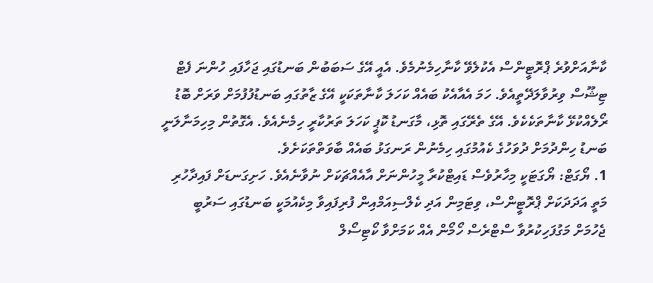ކާނާއަށްވުރެ ޕްރޮޓީންސް އެކުލެވޭ ކާނާހިމެނުމެވެ. އެއީ އޭގެ ސަބަބުން ބަނޑުގައި ޖަހާފައި ހުންނަ ފެޓް ޓިޝޫސް ވިރުވާލަދޭތީއެވެ. ހަމަ އެއާއެކު ބައެއް ކަހަލަ ކާނާތަކަކީ އޭގެ ޒާތުގައި ބަނޑުފުފުމަށް ވަރަށް ބޮޑު ރޯލެއްކުޅޭ ކާނާތަކެކެވެ. އޭގެ ތެރޭގައި ތޮޅި، މާގަނޑު ކޮޕީ ކަހަލަ ތަރުކާރީ ހިމެނެއެވެ. އެގޮތުން މިހިމަނާލަނީ ބަނޑު ހިންދުމަށް ދުވަހުގެ ކެއުމުގައި ހިމެނުން ރަނގަޅު ބައެއް ބާވަތްތަކަށެވެ.
1. ޔޯގަޓް: ޔޯގަޓަކީ މިހާރުވެސް ޑައިޓްކުރާ މީހުންނަށް އާއެއްޗަކަށް ނުވާނެއެވެ. ހަށިގަނޑަށް ފައިދާހުރި މަތީ އަދަދަކަށް ޕްރޮޓީންސް، ވިޓަމިން އަދި ކެލްސިއަމްއިން ފުރިފައިވާ މިކެއުމަކީ ބަނޑުގައި ސަރުބީ ޖެހުމަށް މަގުފަހިކުރުވާ ސްޓްރެސް ހޯމޯން އެއް ކަމަށްވާ ކޯޓިސޯލް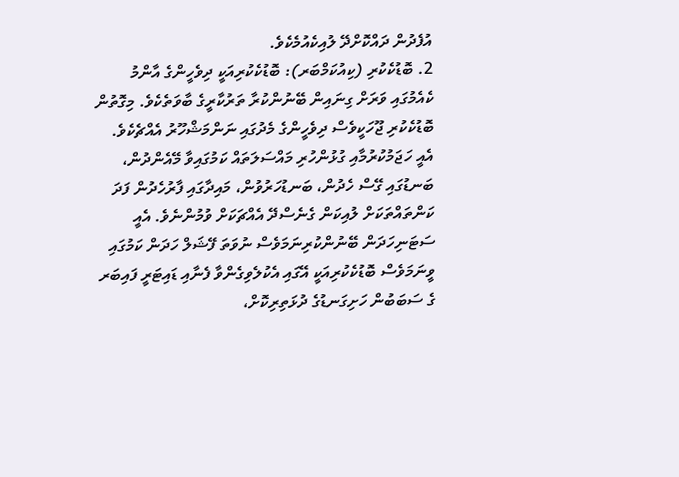އުފެދުން ދައްކޮށްދޭ ލުއިކެއުމެކެވެ.
2. ބޮޑުކެކުރި (ކިއުކަމްބަރ): ބޮޑުކެކުރިއަކީ ދިވެހީންގެ އާންމު ކެއެމުގައި ވަރަށް ގިނައިން ބޭނުންކުރާ ތަރުކާރީގެ ބާވަތެކެވެ. މިގޮތުން ބޮޑުކެކުރި ޖޫހަކީވެސް ދިވެހީންގެ މެދުގައި ނަންމަޝްހޫރު އެއްޗެކެވެ. އެއީ ހަޖަމުކުރުމާއި ގުޅުންހުރި މައްސަލަތައް ކަމުގައިވާ މޭއެންދުން، ބަނޑުގައި ގޭސް ހެދުން، ބަނޑުހަރުވުން، މައިދާގައި ފާރުހެދުން ފަދަ ކަންތައްތަކަށް ލުއިކަން ގެނެސްދޭ އެއްޗަކަށް ވުމުންނެވެ. އެއީ ސަޓަނިހަދަން ބޭނުންކުރިނަމަވެސް ނުވަތަ ފޭޝަލް ހަދަން ކަމުގައި ވީނަމަވެސް ބޮޑުކެކުރިއަކީ އޭގައި އެކުލެވިގެންވާ ފެނާއި ޑައިޓަރީ ފައިބަރ ގެ ސަބަބުން ހަށިގަނޑުގެ ދުޅަތިރިކޮށް،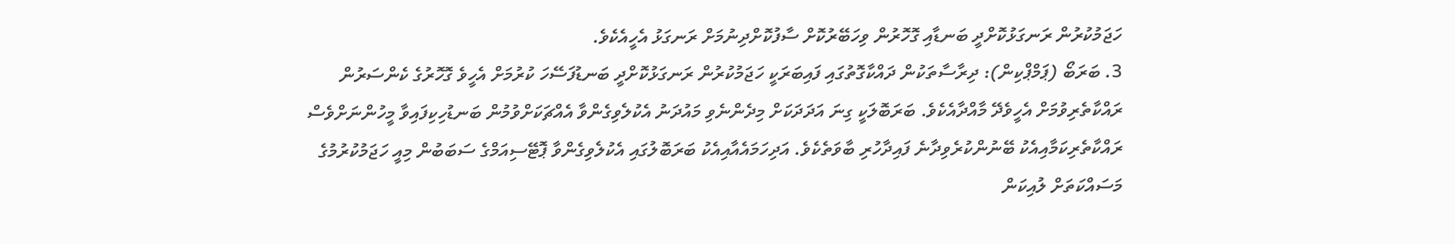ހަޖަމުކުރުން ރަނގަޅުކޮށްދީ ބަނޑާއި ގޮހޮރުން ވިހަބޭރުކޮށް ސާފުކޮށްދިނުމަށް ރަނގަޅު އެހީއެކެވެ.
3. ބަރަބޯ (ޕަމްޕްކިން): ދިރާސާތަކުން ދައްކާގޮތުގައި ފައިބަރަކީ ހަޖަމުކުރުން ރަނގަޅުކޮށްދީ ބަނޑުފަސޭހަ ކުރުމަށް އެހީވެ ގޮހޮރުގެ ކެންސަރުން ރައްކާތެރިވުމަށް އެހީވެދޭ މާއްދާއެކެވެ. ބަރަބޮލަކީ ގިނަ އަދަދަކަށް މިދެންނެވި މައުދަނު އެކުލެވިގެންވާ އެއްޗަކަށްވުމުން ބަނޑުހިކިފައިވާ މީހުންނަށްވެސް ރައްކާތެރިކަމާއިއެކު ބޭނުންކުރެވިދާނެ ފައިދާހުރި ބާވަތެކެވެ. އަދިހަމައެއާއިއެކު ބަރަބޮލުގައި އެކުލެވިގެންވާ ޕޮޓޭސިއަމްގެ ސަބަބުން މިއީ ހަޖަމުކުރުމުގެ މަސައްކަތަށް ލުއިކަން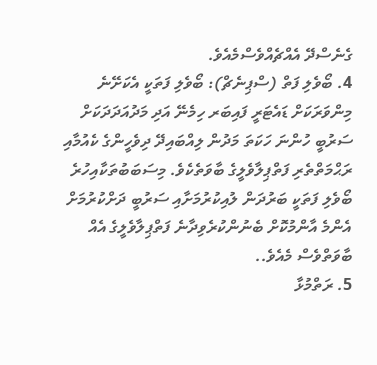ގެނެސްދޭ އެއްޗެއްވެސްމެއެވެ.
4. ބޯވެލި ފަތް (ސްޕިނެޗް): ބޯވެލި ފަތަކީ އެކަށޭނެ މިންވަރަކަށް ޑައެޓަރީ ފައިބަރ ހިމެނޭ އަދި މަދުއަދަދަކަށް ސަރުބީ ހުންނަ ހަކަތަ މަދުން ލިއްބައިދޭ ދިވެހީންގެ ކެއުމާއި ރަޙްމަތްތެރި ފަތްޕިލާވެލީގެ ބާވަތެކެވެ. މިސަބަބުތަކާއިހުރެ ބޯވެލި ފަތަކީ ބަރުދަން ލުއިކުރުމަށާއި ސަރުބީ ދަށްކުރުމަށް އެންމެ އާންމުކޮށް ބެނުންކުރެވިދާނެ ފަތްޕިލާވެލީގެ އެއް ބާވަތްވެސް މެއެވެ..
5. ރަތްމުޅާ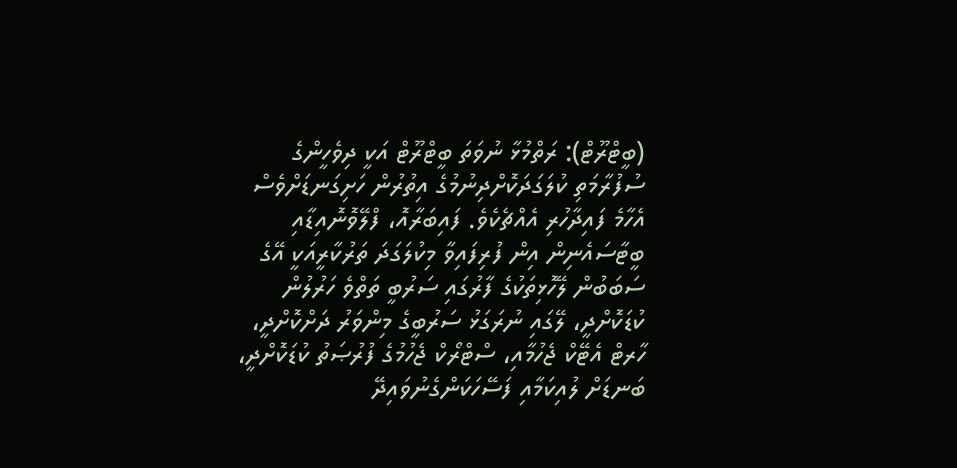(ބީޓްރޫޓް): ރަތްމުޅާ ނުވަތަ ބީޓްރޫޓް އަކީ ދިވެހީންގެ ސުފުރާމަތި ކުލަގަދަކޮށްދިނުމުގެ އިތުރުން ހަށިގަނޑަށްވެސް އެހާމެ ފައިދާހުރި އެއްޗެކެވެ. ފައިބަރާއޮ، ފްލޭވޮނޮއިޑާއި ބީޓާސައެނިން އިން ފުރިފައިވާ މިކުލަގަދަ ތަރުކާރީއަކީ އޭގެ ސަބަބުން ލޭހޮޅިތަކުގެ ފާރުގައި ސަރުބީ ތަތްވެ ހަރުލުން ކުޑަކޮށްދީ، ލޭގައި ނުރަގަޅު ސަރުބީގެ މިންވަރު ދަށްކޮށްދީ، ހާރޓް އެޓޭކް ޖެހުމާއި، ސްޓްރޯކް ޖެހުމުގެ ފުރުޞަތު ކުޑަކޮށްދީ، ބަނޑަށް ލުއިކަމާއި ފަސޭހަކަންގެނުވައިދޭ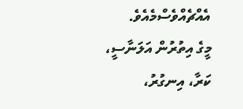އެއްޗެއްވެސްމެއެވެ.
މީގެ އިތުރުން އަލަނާސީ، ކަރާ، އިނގުރު،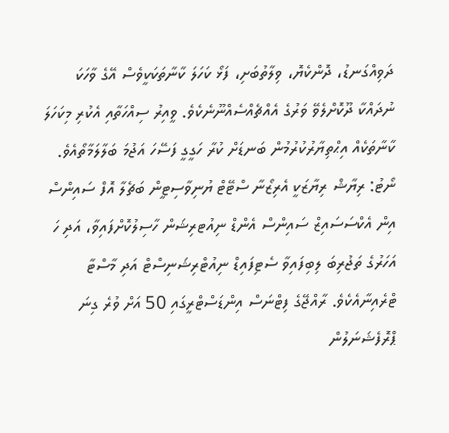ދަވިއްގަނޑު، ދޮންކެޔޮ، ވިލާތުބަށި، ފަޅޯ ކަހަލަ ކާނާތަކަކީވެސް އޭގެ ވާހަކަ ނުދައްކާ ދޫކޮށްލެވޭ ވަރުގެ އެއްޗެއްސެއްނޫނެކެވެ. ވީއިރު ސިއްހަތާއި އެކުރި މިކަހަލަ ކާނާތަކެއް އިޙްތިޔާރުކުރުމުން ބަނޑަށް ކުރާ ހަގީގީ ފަސޭހަ އަޖުމަ ބަލާލަމާތޯއެވެ.
ނޯޓު: ރިޔާޝް ރިޔާޒަކީ އެރިޒޯނާ ސްޓޭޓް ޔުނިވާސިޓީން ބަޗެލާ އޮފް ސައިންސް އިން އެކްސަސައިޒް ސައިންސް އެންޑް ނިއުޓރިޝަން ހާސިލުކޮށްފައިވާ، އަދި ހަ އަހަރުގެ ތަޖުރިބަ ލިބިފައިވާ ސެޓިފައިޑް ނިއުޓްރިޝަނިސްޓް އަދި މާސްޓާ ޓްރެއިނާއެކެވެ. ރާއްޖޭގެ ފިޓްނަސް އިންޑަސްޓްރީގައި 50 އަށް ވުރެ ގިނަ ޕްރޮފެޝަނަލުން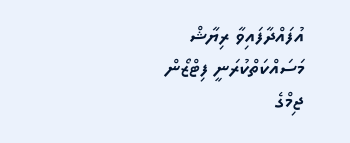އުފައްދާފައިވާ ރިޔާޝް މަސައްކަތްކުރަނީ ފިޓްޒޯން ޖިމްގެ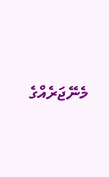މެނޭޖަރެއްގެ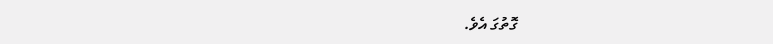ގޮތުގަ އެވެ.